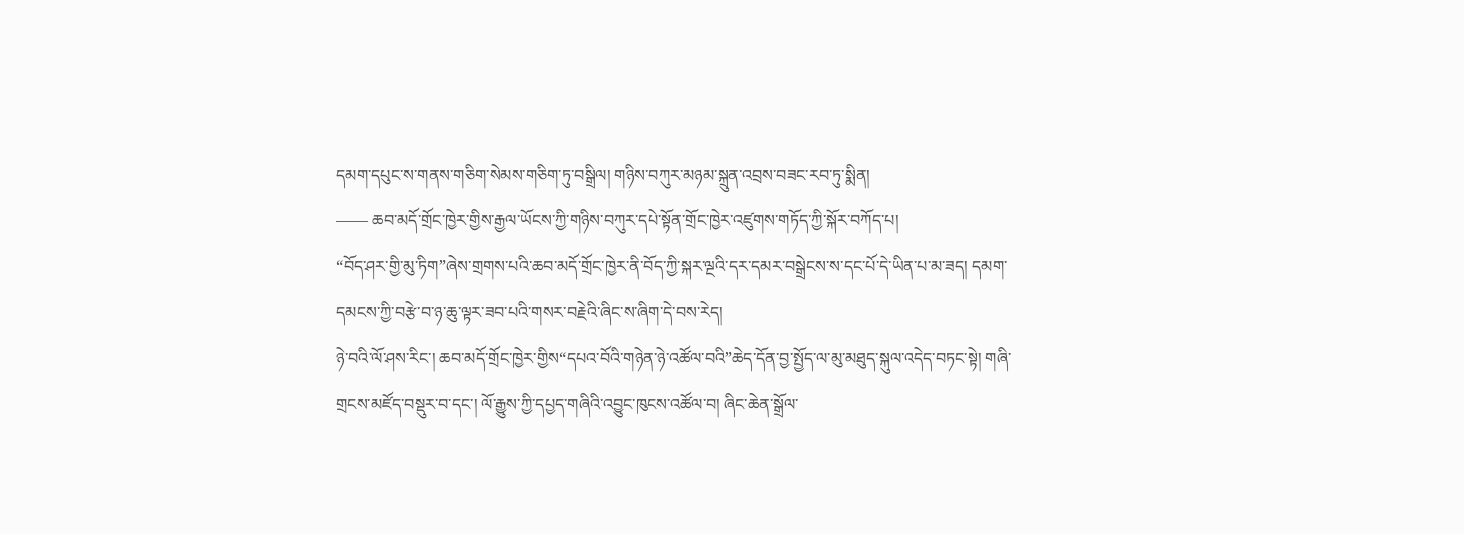དམག་དཔུང་ས་གནས་གཅིག་སེམས་གཅིག་ཏུ་བསྒྲིལ། གཉིས་བཀུར་མཉམ་སྐྲུན་འབྲས་བཟང་རབ་ཏུ་སྨིན།
—— ཆབ་མདོ་གྲོང་ཁྱེར་གྱིས་རྒྱལ་ཡོངས་ཀྱི་གཉིས་བཀུར་དཔེ་སྟོན་གྲོང་ཁྱེར་འཛུགས་གཏོད་ཀྱི་སྐོར་བཀོད་པ།
“བོད་ཤར་གྱི་མུ་ཏིག”ཞེས་གྲགས་པའི་ཆབ་མདོ་གྲོང་ཁྱེར་ནི་བོད་ཀྱི་སྐར་ལྔའི་དར་དམར་བསྒྲེངས་ས་དང་པོ་དེ་ཡིན་པ་མ་ཟད། དམག་དམངས་ཀྱི་བརྩེ་བ་ཉ་ཆུ་ལྟར་ཟབ་པའི་གསར་བརྗེའི་ཞིང་ས་ཞིག་དེ་བས་རེད།
ཉེ་བའི་ལོ་ཤས་རིང་། ཆབ་མདོ་གྲོང་ཁྱེར་གྱིས“དཔའ་བོའི་གཉེན་ཉེ་འཚོལ་བའི”ཆེད་དོན་བྱ་སྤྱོད་ལ་མུ་མཐུད་སྐུལ་འདེད་བཏང་སྟེ། གཞི་གྲངས་མཛོད་བསྡུར་བ་དང་། ལོ་རྒྱུས་ཀྱི་དཔྱད་གཞིའི་འབྱུང་ཁུངས་འཚོལ་བ། ཞིང་ཆེན་སྒྲོལ་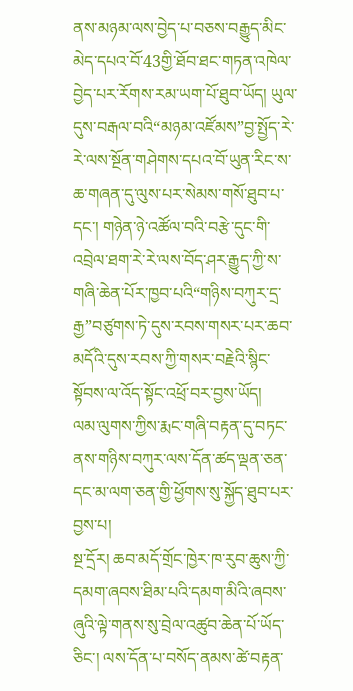ནས་མཉམ་ལས་བྱེད་པ་བཅས་བརྒྱུད་མིང་མེད་དཔའ་བོ་43གྱི་ཐོབ་ཐང་གཏན་འཁེལ་བྱེད་པར་རོགས་རམ་ཡག་པོ་ཐུབ་ཡོད། ཡུལ་དུས་བརྒལ་བའི“མཉམ་འཛོམས”བྱ་སྤྱོད་རེ་རེ་ལས་སྔོན་གཤེགས་དཔའ་བོ་ཡུན་རིང་ས་ཆ་གཞན་དུ་ལུས་པར་སེམས་གསོ་ཐུབ་པ་དང་། གཉེན་ཉེ་འཚོལ་བའི་བརྩེ་དུང་གི་འབྲེལ་ཐག་རེ་རེ་ལས་བོད་ཤར་རྒྱུད་ཀྱི་ས་གཞི་ཆེན་པོར་ཁྱབ་པའི“གཉིས་བཀུར་དྲ་རྒྱ”བཙུགས་ཏེ་དུས་རབས་གསར་པར་ཆབ་མདོའི་དུས་རབས་ཀྱི་གསར་བརྗེའི་སྙིང་སྟོབས་ལ་འོད་སྟོང་འཕྲོ་བར་བྱས་ཡོད།
ལམ་ལུགས་ཀྱིས་རྨང་གཞི་བརྟན་དུ་བཏང་ནས་གཉིས་བཀུར་ལས་དོན་ཚད་ལྡན་ཅན་དང་མ་ལག་ཅན་གྱི་ཕྱོགས་སུ་སྐྱོད་ཐུབ་པར་བྱས་པ།
སྔ་དྲོར། ཆབ་མདོ་གྲོང་ཁྱེར་ཁ་རུབ་ཆུས་ཀྱི་དམག་ཞབས་ཐིམ་པའི་དམག་མིའི་ཞབས་ཞུའི་ལྟེ་གནས་སུ་བྲེལ་འཚུབ་ཆེན་པོ་ཡོད་ཅིང་། ལས་དོན་པ་བསོད་ནམས་ཚེ་བརྟན་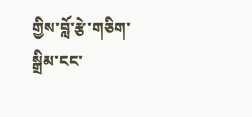གྱིས་བློ་རྩེ་གཅིག་སྒྲིམ་ངང་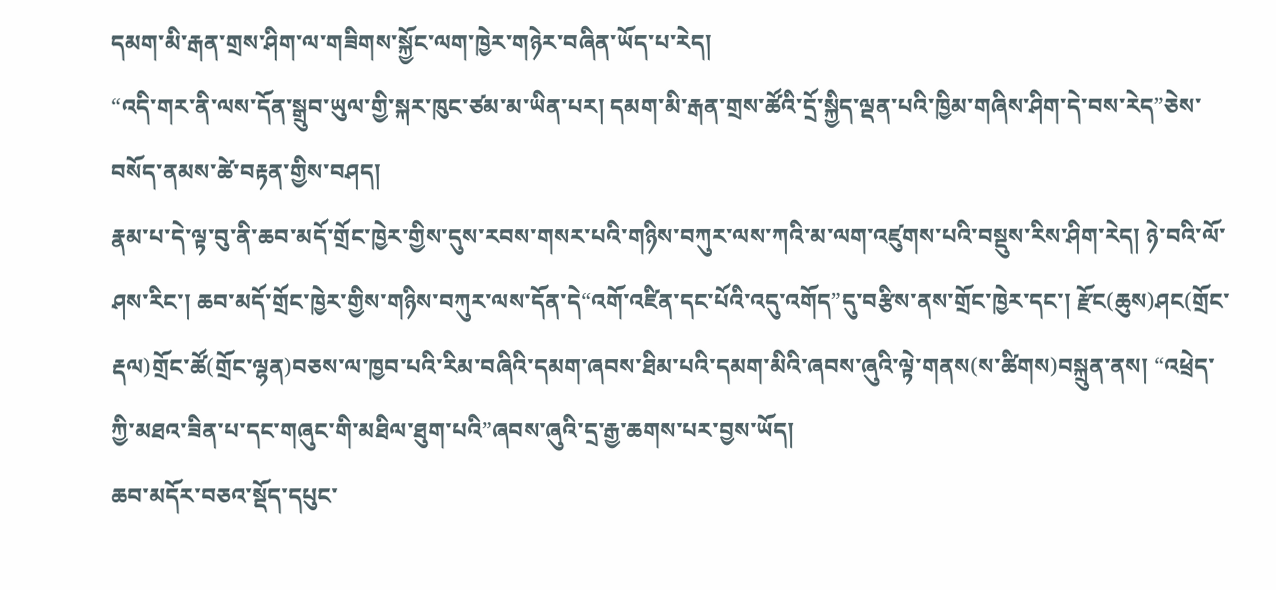དམག་མི་རྒན་གྲས་ཤིག་ལ་གཟིགས་སྐྱོང་ལག་ཁྱེར་གཉེར་བཞིན་ཡོད་པ་རེད།
“འདི་གར་ནི་ལས་དོན་སྒྲུབ་ཡུལ་གྱི་སྐར་ཁུང་ཙམ་མ་ཡིན་པར། དམག་མི་རྒན་གྲས་ཚོའི་དྲོ་སྐྱིད་ལྡན་པའི་ཁྱིམ་གཞིས་ཤིག་དེ་བས་རེད”ཅེས་བསོད་ནམས་ཚེ་བརྟན་གྱིས་བཤད།
རྣམ་པ་དེ་ལྟ་བུ་ནི་ཆབ་མདོ་གྲོང་ཁྱེར་གྱིས་དུས་རབས་གསར་པའི་གཉིས་བཀུར་ལས་ཀའི་མ་ལག་འཛུགས་པའི་བསྡུས་རིས་ཤིག་རེད། ཉེ་བའི་ལོ་ཤས་རིང་། ཆབ་མདོ་གྲོང་ཁྱེར་གྱིས་གཉིས་བཀུར་ལས་དོན་དེ“འགོ་འཛིན་དང་པོའི་འདུ་འགོད”དུ་བརྩིས་ནས་གྲོང་ཁྱེར་དང་། རྫོང(ཆུས)ཤང(གྲོང་རྡལ)གྲོང་ཚོ(གྲོང་ལྷན)བཅས་ལ་ཁྱབ་པའི་རིམ་བཞིའི་དམག་ཞབས་ཐིམ་པའི་དམག་མིའི་ཞབས་ཞུའི་ལྟེ་གནས(ས་ཚིགས)བསྐྲུན་ནས། “འཕྲེད་ཀྱི་མཐའ་ཟིན་པ་དང་གཞུང་གི་མཐིལ་ཐུག་པའི”ཞབས་ཞུའི་དྲ་རྒྱ་ཆགས་པར་བྱས་ཡོད།
ཆབ་མདོར་བཅའ་སྡོད་དཔུང་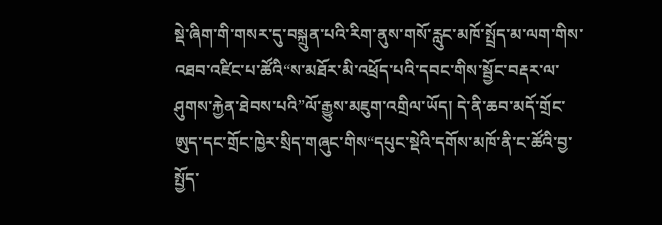སྡེ་ཞིག་གི་གསར་དུ་བསྐྲུན་པའི་རིག་ནུས་གསོ་རླུང་མཁོ་སྤྲོད་མ་ལག་གིས་འཐབ་འཛིང་པ་ཚོའི“ས་མཐོར་མི་འཕྲོད་པའི་དབང་གིས་སྦྱོང་བརྡར་ལ་ཤུགས་རྐྱེན་ཐེབས་པའི”ལོ་རྒྱུས་མཇུག་འགྲིལ་ཡོད། དེ་ནི་ཆབ་མདོ་གྲོང་ཨུད་དང་གྲོང་ཁྱེར་སྲིད་གཞུང་གིས“དཔུང་སྡེའི་དགོས་མཁོ་ནི་ང་ཚོའི་བྱ་སྤྱོད་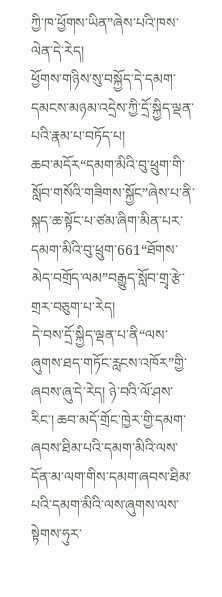ཀྱི་ཁ་ཕྱོགས་ཡིན”ཞེས་པའི་ཁས་ལེན་དེ་རེད།
ཕྱོགས་གཉིས་སུ་བསྐྱོད་དེ་དམག་དམངས་མཉམ་འདྲེས་ཀྱི་དྲོ་སྐྱིད་ལྡན་པའི་རྣམ་པ་བཏོད་པ།
ཆབ་མདོར“དམག་མིའི་བུ་ཕྲུག་གི་སློབ་གསོའི་གཟིགས་སྐྱོང”ཞེས་པ་ནི་སྐད་ཆ་སྟོང་པ་ཙམ་ཞིག་མིན་པར་དམག་མིའི་བུ་ཕྲུག་661“ཐོགས་མེད་བགྲོད་ལམ”བརྒྱུད་སློབ་གྲྭ་རྩེ་གྲར་བཅུག་པ་རེད།
དེ་བས་དྲོ་སྐྱིད་ལྡན་པ་ནི“ལས་ཞུགས་ཐད་གཏོང་རླངས་འཁོར”གྱི་ཞབས་ཞུ་དེ་རེད། ཉེ་བའི་ལོ་ཤས་རིང་། ཆབ་མདོ་གྲོང་ཁྱེར་གྱི་དམག་ཞབས་ཐིམ་པའི་དམག་མིའི་ལས་དོན་མ་ལག་གིས་དམག་ཞབས་ཐིམ་པའི་དམག་མིའི་ལས་ཞུགས་ལས་སྟེགས་ཧུར་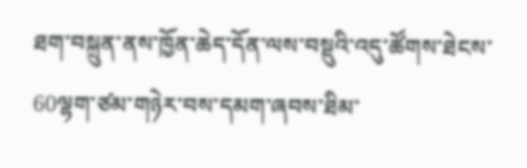ཐག་བསྐྲུན་ནས་ཁྱོན་ཆེད་དོན་ལས་བསྡུའི་འདུ་ཚོགས་ཐེངས་60ལྷག་ཙམ་གཉེར་བས་དམག་ཞབས་ཐིམ་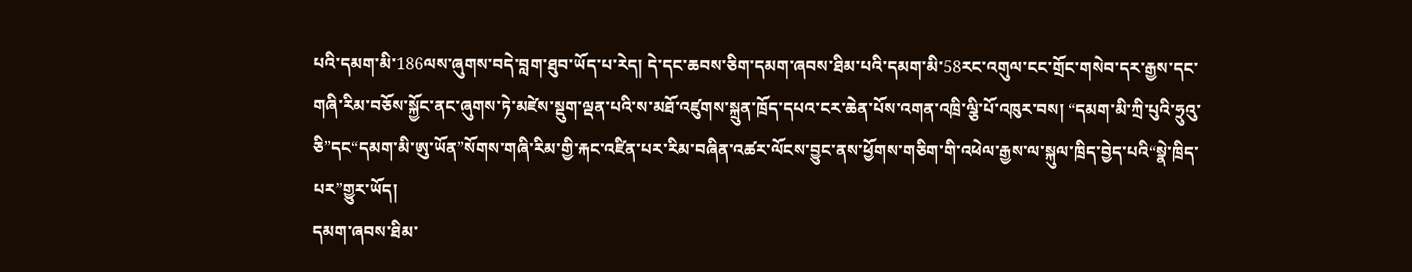པའི་དམག་མི་186ལས་ཞུགས་བདེ་བླག་ཐུབ་ཡོད་པ་རེད། དེ་དང་ཆབས་ཅིག་དམག་ཞབས་ཐིམ་པའི་དམག་མི་58རང་འགུལ་ངང་གྲོང་གསེབ་དར་རྒྱས་དང་གཞི་རིམ་བཅོས་སྐྱོང་ནང་ཞུགས་ཏེ་མཛེས་སྡུག་ལྡན་པའི་ས་མཐོ་འཛུགས་སྐྲུན་ཁྲོད་དཔའ་ངར་ཆེན་པོས་འགན་འཁྲི་ལྕི་པོ་འཁུར་བས། “དམག་མི་ཀྲི་པུའི་ཧྲུའུ་ཅི”དང“དམག་མི་ཨུ་ཡོན”སོགས་གཞི་རིམ་གྱི་རྐང་འཛིན་པར་རིམ་བཞིན་འཚར་ལོངས་བྱུང་ནས་ཕྱོགས་གཅིག་གི་འཕེལ་རྒྱས་ལ་སྐུལ་ཁྲིད་བྱེད་པའི“སྣེ་ཁྲིད་པར”གྱུར་ཡོད།
དམག་ཞབས་ཐིམ་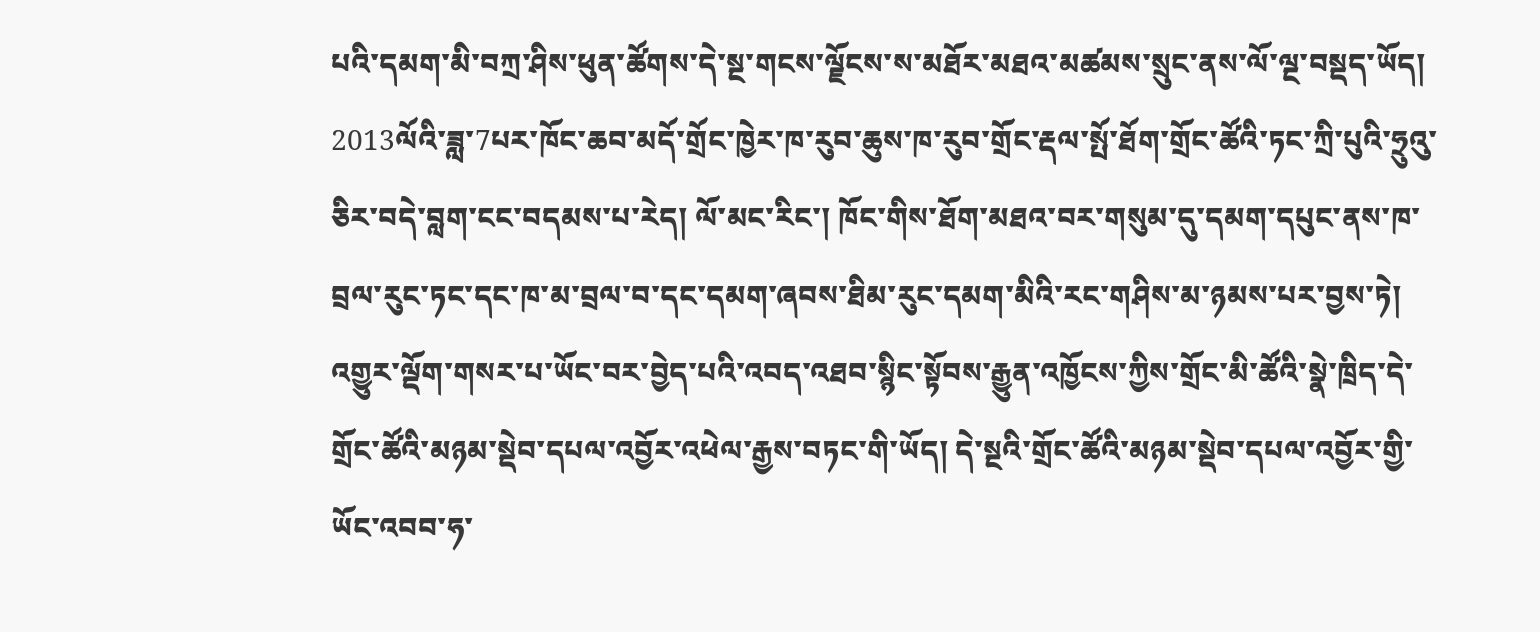པའི་དམག་མི་བཀྲ་ཤིས་ཕུན་ཚོགས་དེ་སྔ་གངས་ལྗོངས་ས་མཐོར་མཐའ་མཚམས་སྲུང་ནས་ལོ་ལྔ་བསྡད་ཡོད། 2013ལོའི་ཟླ་7པར་ཁོང་ཆབ་མདོ་གྲོང་ཁྱེར་ཁ་རུབ་ཆུས་ཁ་རུབ་གྲོང་རྡལ་སྤོ་ཐོག་གྲོང་ཚོའི་ཏང་ཀྲི་པུའི་ཧྲུའུ་ཅིར་བདེ་བླག་ངང་བདམས་པ་རེད། ལོ་མང་རིང་། ཁོང་གིས་ཐོག་མཐའ་བར་གསུམ་དུ་དམག་དཔུང་ནས་ཁ་བྲལ་རུང་ཏང་དང་ཁ་མ་བྲལ་བ་དང་དམག་ཞབས་ཐིམ་རུང་དམག་མིའི་རང་གཤིས་མ་ཉམས་པར་བྱས་ཏེ། འགྱུར་ལྡོག་གསར་པ་ཡོང་བར་བྱེད་པའི་འབད་འཐབ་སྙིང་སྟོབས་རྒྱུན་འཁྱོངས་ཀྱིས་གྲོང་མི་ཚོའི་སྣེ་ཁྲིད་དེ་གྲོང་ཚོའི་མཉམ་སྡེབ་དཔལ་འབྱོར་འཕེལ་རྒྱས་བཏང་གི་ཡོད། དེ་སྔའི་གྲོང་ཚོའི་མཉམ་སྡེབ་དཔལ་འབྱོར་གྱི་ཡོང་འབབ་ཧ་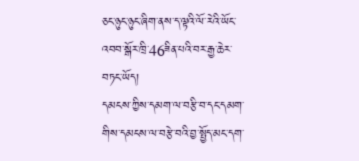ཅང་ཉུང་ཉུང་ཞིག་ནས་ད་ལྟའི་ལོ་རེའི་ཡོང་འབབ་སྒོར་ཁྲི་46ཟིན་པའི་བར་རྒྱ་ཆེར་བཏང་ཡོད།
དམངས་ཀྱིས་དམག་ལ་བརྩི་བ་དང་དམག་གིས་དམངས་ལ་བརྩེ་བའི་བྱ་སྤྱོད་མང་དག་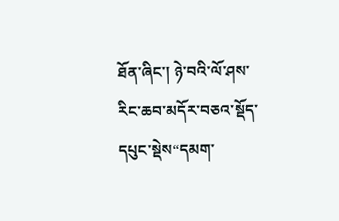ཐོན་ཞིང་། ཉེ་བའི་ལོ་ཤས་རིང་ཆབ་མདོར་བཅའ་སྡོད་དཔུང་སྡེས“དམག་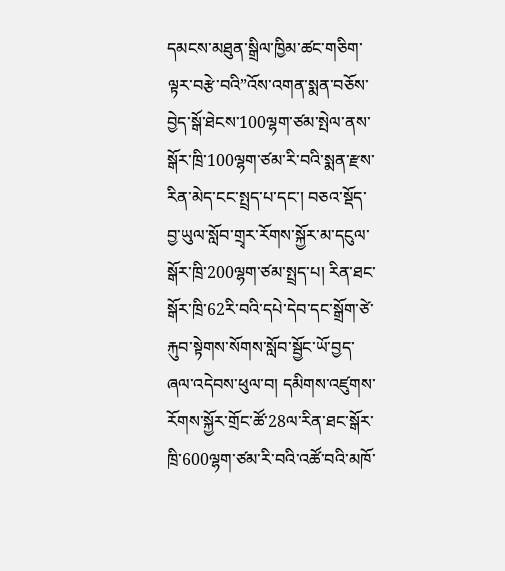དམངས་མཐུན་སྒྲིལ་ཁྱིམ་ཚང་གཅིག་ལྟར་བརྩེ་བའི”འོས་འགན་སྨན་བཅོས་བྱེད་སྒོ་ཐེངས་100ལྷག་ཙམ་སྤེལ་ནས་སྒོར་ཁྲི་100ལྷག་ཙམ་རི་བའི་སྨན་རྫས་རིན་མེད་ངང་སྤྲད་པ་དང་། བཅའ་སྡོད་བྱ་ཡུལ་སློབ་གྲྭར་རོགས་སྐྱོར་མ་དངུལ་སྒོར་ཁྲི་200ལྷག་ཙམ་སྤྲད་པ། རིན་ཐང་སྒོར་ཁྲི་62རི་བའི་དཔེ་དེབ་དང་སྒྲོག་ཙེ་རྐུབ་སྟེགས་སོགས་སློབ་སྦྱོང་ཡོ་བྱད་ཞལ་འདེབས་ཕུལ་བ། དམིགས་འཛུགས་རོགས་སྐྱོར་གྲོང་ཚོ་28ལ་རིན་ཐང་སྒོར་ཁྲི་600ལྷག་ཙམ་རི་བའི་འཚོ་བའི་མཁོ་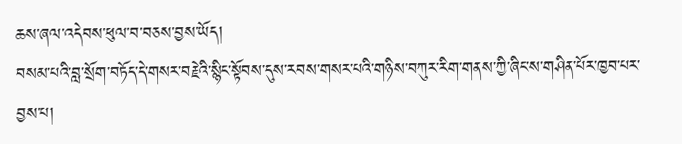ཆས་ཞལ་འདེབས་ཕུལ་བ་བཅས་བྱས་ཡོད།
བསམ་པའི་བླ་སྲོག་བཏོད་དེ་གསར་བརྗེའི་སྙིང་སྟོབས་དུས་རབས་གསར་པའི་གཉིས་བཀུར་རིག་གནས་ཀྱི་ཞིང་ས་གཤིན་པོར་ཁྱབ་པར་བྱས་པ།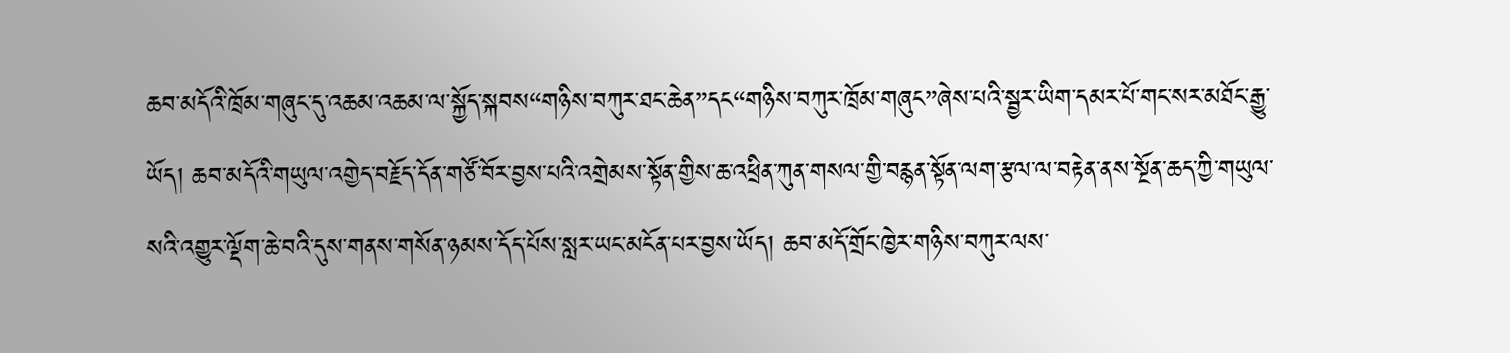ཆབ་མདོའི་ཁྲོམ་གཞུང་དུ་འཆམ་འཆམ་ལ་སྐྱོད་སྐབས“གཉིས་བཀུར་ཐང་ཆེན”དང“གཉིས་བཀུར་ཁྲོམ་གཞུང”ཞེས་པའི་སྦྱར་ཡིག་དམར་པོ་གང་སར་མཐོང་རྒྱུ་ཡོད། ཆབ་མདོའི་གཡུལ་འགྱེད་བརྗོད་དོན་གཙོ་བོར་བྱས་པའི་འགྲེམས་སྟོན་གྱིས་ཆ་འཕྲིན་ཀུན་གསལ་གྱི་བརྙན་སྟོན་ལག་རྩལ་ལ་བརྟེན་ནས་སྔོན་ཆད་ཀྱི་གཡུལ་སའི་འགྱུར་ལྡོག་ཆེ་བའི་དུས་གནས་གསོན་ཉམས་དོད་པོས་སླར་ཡང་མངོན་པར་བྱས་ཡོད། ཆབ་མདོ་གྲོང་ཁྱེར་གཉིས་བཀུར་ལས་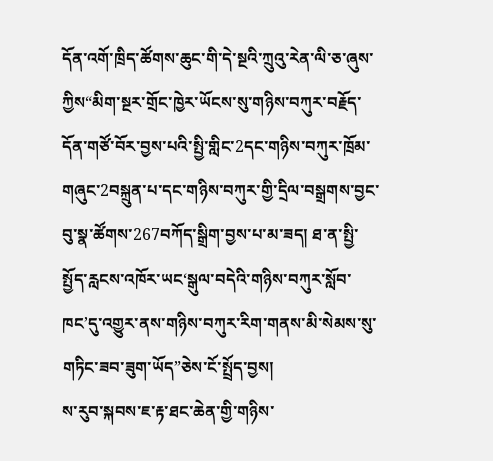དོན་འགོ་ཁྲིད་ཚོགས་ཆུང་གི་དེ་སྔའི་ཀྲུའུ་རེན་ལི་ཅ་ཞུས་ཀྱིས“མིག་སྔར་གྲོང་ཁྱེར་ཡོངས་སུ་གཉིས་བཀུར་བརྗོད་དོན་གཙོ་བོར་བྱས་པའི་སྤྱི་གླིང་2དང་གཉིས་བཀུར་ཁྲོམ་གཞུང་2བསྐྲུན་པ་དང་གཉིས་བཀུར་གྱི་དྲིལ་བསྒྲགས་བྱང་བུ་སྣ་ཚོགས་267བཀོད་སྒྲིག་བྱས་པ་མ་ཟད། ཐ་ན་སྤྱི་སྤྱོད་རླངས་འཁོར་ཡང‘སྒུལ་བདེའི་གཉིས་བཀུར་སློབ་ཁང’དུ་འགྱུར་ནས་གཉིས་བཀུར་རིག་གནས་མི་སེམས་སུ་གཏིང་ཟབ་ཟུག་ཡོད”ཅེས་ངོ་སྤྲོད་བྱས།
ས་རུབ་སྐབས་ཇ་རྟ་ཐང་ཆེན་གྱི་གཉིས་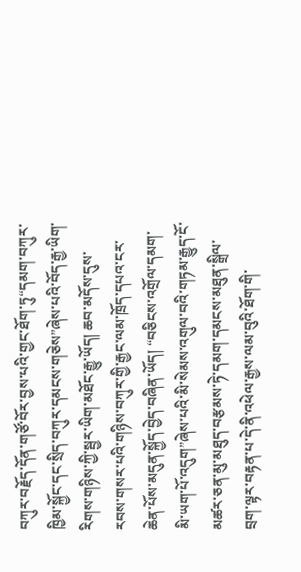བཀུར་བརྗོད་དོན་གཙོ་བོར་བྱས་པའི་གྱང་ཐོག་ཏུ“དམག་བཀུར་ཁྱིམ་སྐྱོང་དང་སྲིད་བཀུར་དམངས་གཅེས”ཞེས་པའི་བོད་རྒྱ་ཡིག་རིགས་གཉིས་ཀྱི་སྦྱར་ཡིག་མཐོང་རྒྱུ་ཡོད། ཆབ་མདོས་དུས་རབས་གསར་པའི་གཉིས་བཀུར་གྱི་རྒྱང་ལམ་ཁྲོད་དཔའ་ངར་ཆེན་པོས་མདུན་སྐྱོད་བྱེད་བཞིན་ཡོད། “བཅིངས་འགྲོལ་དམག་མི་ཡག་པོ་འདུག”ཞེས་པའི་མི་སེམས་འགུལ་བའི་གཏམ་རྒྱུད་ངོ་མཚར་ཅན་མུ་མཐུད་བརྩམས་ཏེ་དམག་དམངས་མཐུན་སྒྲིལ་བྲག་ལྟར་བརྟན་པ་དེ་ནི་འཕེལ་རྒྱས་ལམ་བུའི་ཐོག་གི་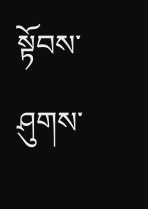སྟོབས་ཤུགས་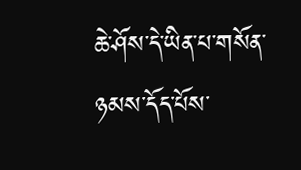ཆེ་ཤོས་དེ་ཡིན་པ་གསོན་ཉམས་དོད་པོས་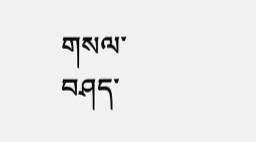གསལ་བཤད་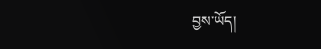བྱས་ཡོད།